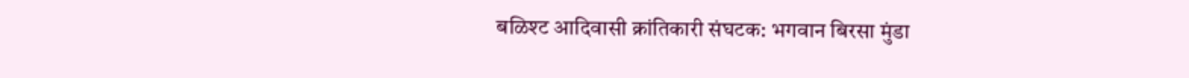बळिश्ट आदिवासी क्रांतिकारी संघटक: भगवान बिरसा मुंडा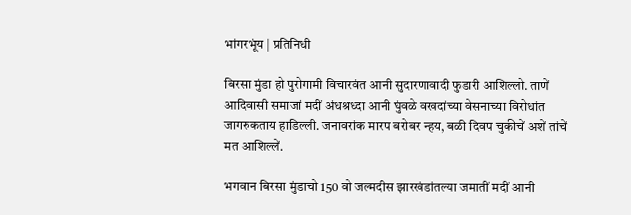भांगरभूंय | प्रतिनिधी

बिरसा मुंडा हो पुरोगामी विचारवंत आनी सुदारणावादी फुडारी आशिल्लो. ताणें आदिवासी समाजां मदीं अंधश्रध्दा आनी घुंवळे वखदांच्या वेसनाच्या विरोधांत जागरुकताय हाडिल्ली. जनावरांक मारप बरोबर न्हय, बळी दिवप चुकीचें अशें तांचें मत आशिल्लें.

भगवान बिरसा मुंडाचो 150 वो जल्मदीस झारखंडांतल्या जमातीं मदीं आनी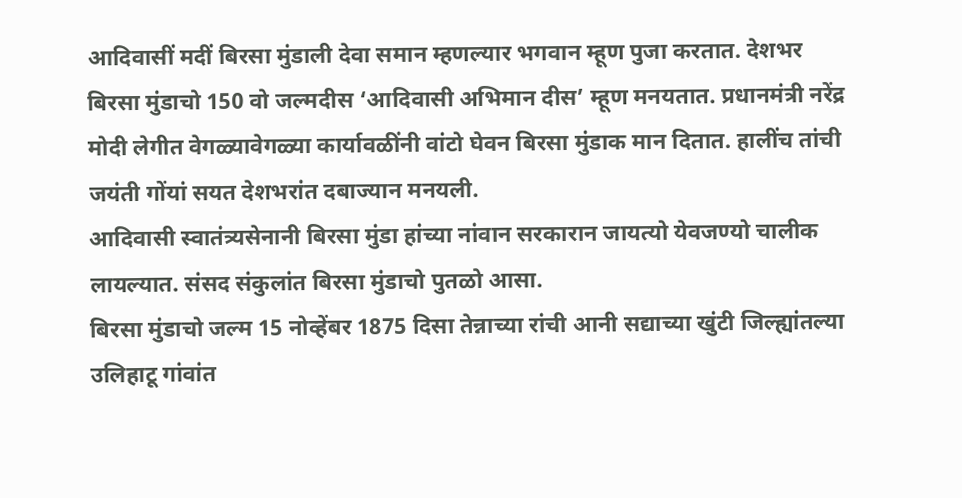आदिवासीं मदीं बिरसा मुंडाली देवा समान म्हणल्यार भगवान म्हूण पुजा करतात. देशभर बिरसा मुंडाचो 150 वो जल्मदीस ‘आदिवासी अभिमान दीस’ म्हूण मनयतात. प्रधानमंत्री नरेंद्र मोदी लेगीत वेगळ्यावेगळ्या कार्यावळींनी वांटो घेवन बिरसा मुंडाक मान दितात. हालींच तांची जयंती गोंयां सयत देशभरांत दबाज्यान मनयली.
आदिवासी स्वातंत्र्यसेनानी बिरसा मुंडा हांच्या नांवान सरकारान जायत्यो येवजण्यो चालीक लायल्यात. संसद संकुलांत बिरसा मुंडाचो पुतळो आसा.
बिरसा मुंडाचो जल्म 15 नोव्हेंबर 1875 दिसा तेन्नाच्या रांची आनी सद्याच्या खुंटी जिल्ह्यांतल्या उलिहाटू गांवांत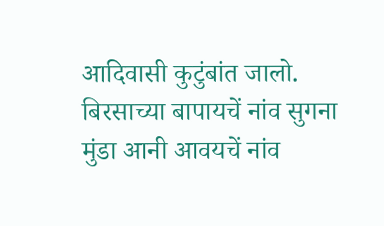आदिवासी कुटुंबांत जालो. बिरसाच्या बापायचें नांव सुगना मुंडा आनी आवयचें नांव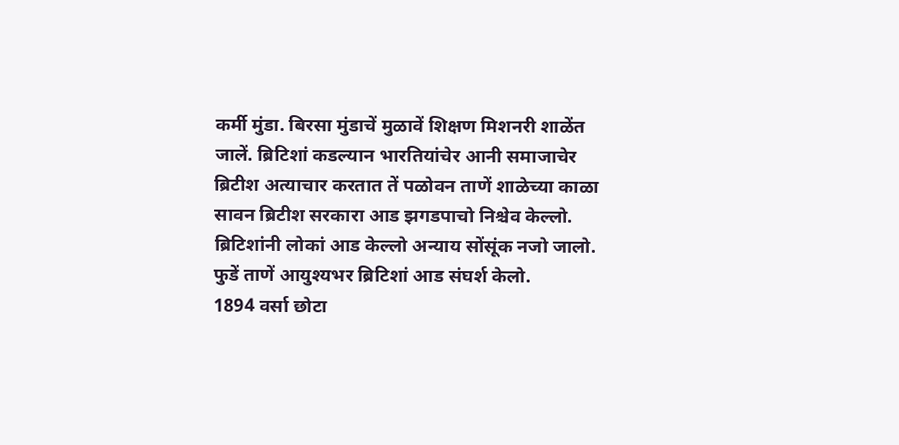कर्मी मुंडा. बिरसा मुंडाचें मुळावें शिक्षण मिशनरी शाळेंत जालें. ब्रिटिशां कडल्यान भारतियांचेर आनी समाजाचेर ब्रिटीश अत्याचार करतात तें पळोवन ताणें शाळेच्या काळा सावन ब्रिटीश सरकारा आड झगडपाचो निश्चेव केल्लो.
ब्रिटिशांनी लोकां आड केल्लो अन्याय सोंसूंक नजो जालो. फुडें ताणें आयुश्यभर ब्रिटिशां आड संघर्श केलो.
1894 वर्सा छोटा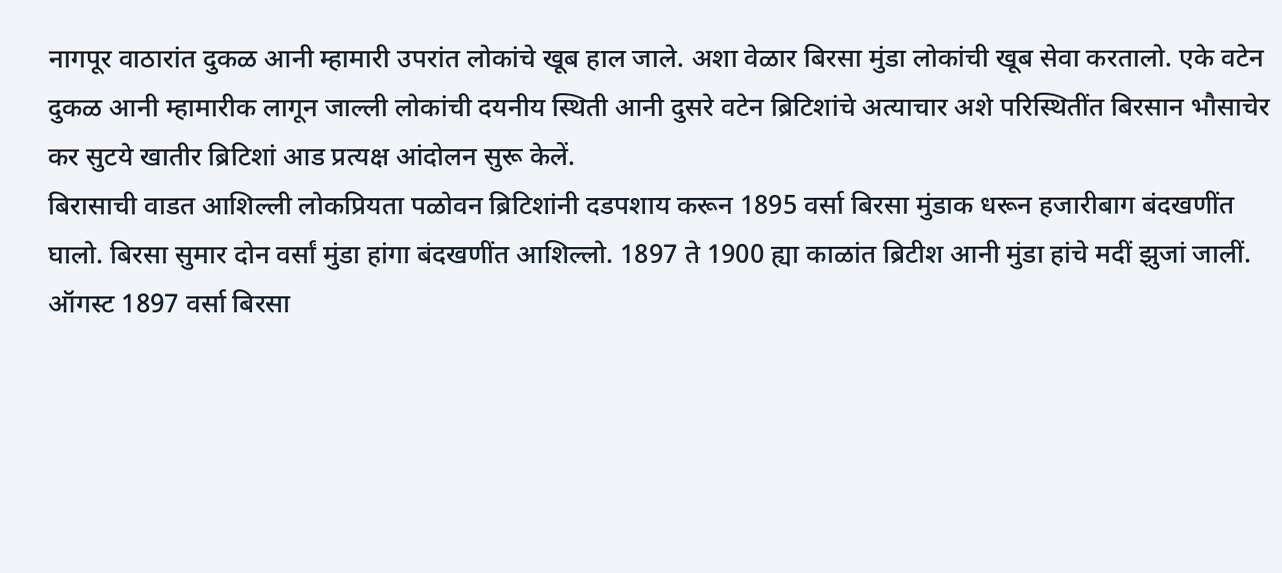नागपूर वाठारांत दुकळ आनी म्हामारी उपरांत लोकांचे खूब हाल जाले. अशा वेळार बिरसा मुंडा लोकांची खूब सेवा करतालो. एके वटेन दुकळ आनी म्हामारीक लागून जाल्ली लोकांची दयनीय स्थिती आनी दुसरे वटेन ब्रिटिशांचे अत्याचार अशे परिस्थितींत बिरसान भौसाचेर कर सुटये खातीर ब्रिटिशां आड प्रत्यक्ष आंदोलन सुरू केलें.
बिरासाची वाडत आशिल्ली लोकप्रियता पळोवन ब्रिटिशांनी दडपशाय करून 1895 वर्सा बिरसा मुंडाक धरून हजारीबाग बंदखणींत घालो. बिरसा सुमार दोन वर्सां मुंडा हांगा बंदखणींत आशिल्लो. 1897 ते 1900 ह्या काळांत ब्रिटीश आनी मुंडा हांचे मदीं झुजां जालीं.
ऑगस्ट 1897 वर्सा बिरसा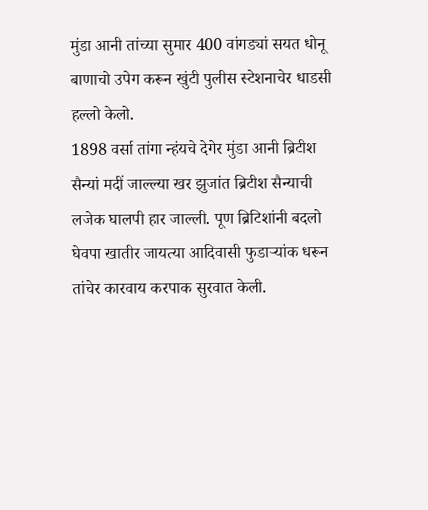मुंडा आनी तांच्या सुमार 400 वांगड्यां सयत धोनू बाणाचो उपेग करून खुंटी पुलीस स्टेशनाचेर धाडसी हल्लो केलो.
1898 वर्सा तांगा न्हंयचे देगेर मुंडा आनी ब्रिटीश सैन्यां मदीं जाल्ल्या खर झुजांत ब्रिटीश सैन्याची लजेक घालपी हार जाल्ली. पूण ब्रिटिशांनी बदलो घेवपा खातीर जायत्या आदिवासी फुडाऱ्यांक धरून तांचेर कारवाय करपाक सुरवात केली.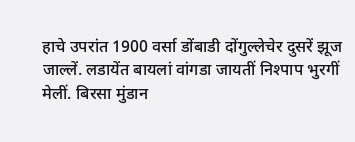हाचे उपरांत 1900 वर्सा डोंबाडी दोंगुल्लेचेर दुसरें झूज जाल्लें. लडायेंत बायलां वांगडा जायतीं निश्पाप भुरगीं मेलीं. बिरसा मुंडान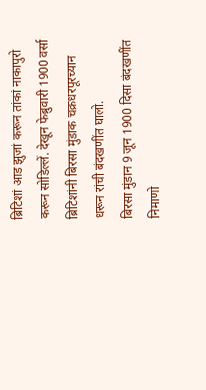ब्रिटिशां आड झुजां करून तांकां नाकापुरो करून सोडिल्लें. देखून फेब्रुवारी 1900 वर्सा ब्रिटिशांनी बिरसा मुंडाक चक्रधरपूरच्यान धरून रांची बंदखणींत घालो.
बिरसा मुंडान 9 जून 1900 दिसा बंदखणींत निमाणो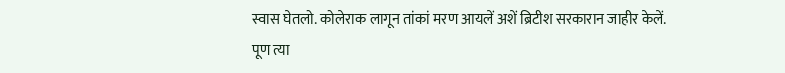स्वास घेतलो. कोलेराक लागून तांकां मरण आयलें अशें ब्रिटीश सरकारान जाहीर केलें. पूण त्या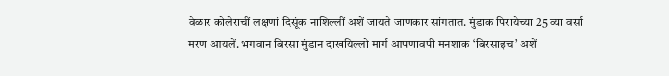वेळार कोलेराचीं लक्षणां दिसूंक नाशिल्लीं अशें जायते जाणकार सांगतात. मुंडाक पिरायेच्या 25 व्या वर्सा मरण आयलें. भगवान बिरसा मुंडान दाखयिल्लो मार्ग आपणावपी मनशाक ‘बिरसाइच’ अशें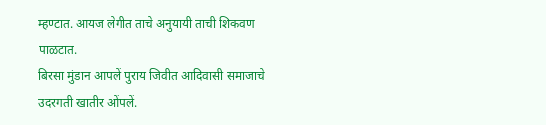म्हण्टात. आयज लेगीत ताचे अनुयायी ताची शिकवण पाळटात.
बिरसा मुंडान आपलें पुराय जिवीत आदिवासी समाजाचे उदरगती खातीर ओंपलें.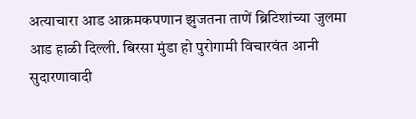अत्याचारा आड आक्रमकपणान झुजतना ताणें ब्रिटिशांच्या जुलमा आड हाळी दिल्ली. बिरसा मुंडा हो पुरोगामी विचारवंत आनी सुदारणावादी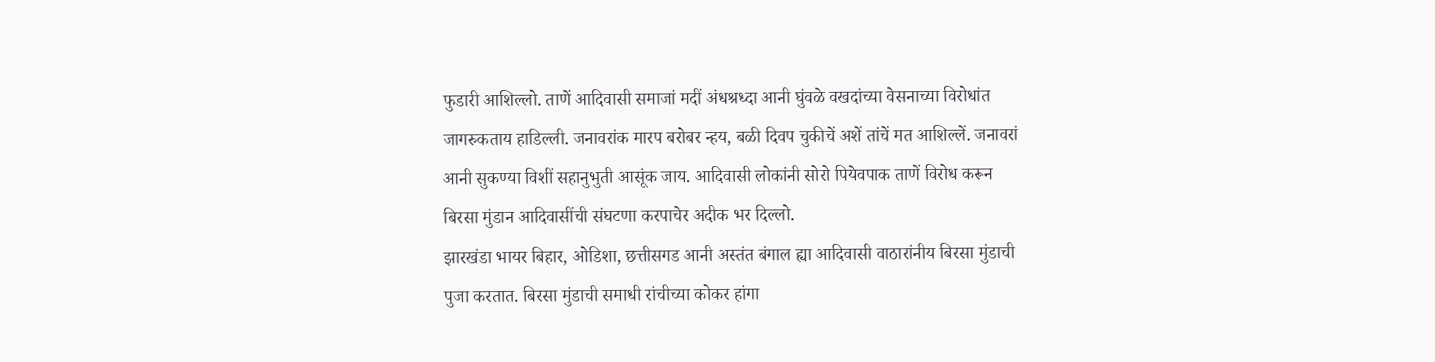फुडारी आशिल्लो. ताणें आदिवासी समाजां मदीं अंधश्रध्दा आनी घुंवळे वखदांच्या वेसनाच्या विरोधांत जागरुकताय हाडिल्ली. जनावरांक मारप बरोबर न्हय, बळी दिवप चुकीचें अशें तांचें मत आशिल्लें. जनावरां आनी सुकण्या विशीं सहानुभुती आसूंक जाय. आदिवासी लोकांनी सोरो पियेवपाक ताणें विरोध करून बिरसा मुंडान आदिवासींची संघटणा करपाचेर अदीक भर दिल्लो.
झारखंडा भायर बिहार, ओडिशा, छत्तीसगड आनी अस्तंत बंगाल ह्या आदिवासी वाठारांनीय बिरसा मुंडाची पुजा करतात. बिरसा मुंडाची समाधी रांचीच्या कोकर हांगा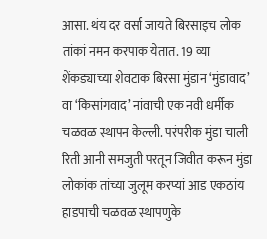आसा. थंय दर वर्सा जायते बिरसाइच लोक तांकां नमन करपाक येतात. 19 व्या शेंकड्याच्या शेवटाक बिरसा मुंडान ‘मुंडावाद’ वा ‘किसांगवाद’ नांवाची एक नवी धर्मीक चळवळ स्थापन केल्ली. परंपरीक मुंडा चाली रिती आनी समजुती परतून जिवीत करून मुंडा लोकांक तांच्या जुलूम करप्यां आड एकठांय हाडपाची चळवळ स्थापणुके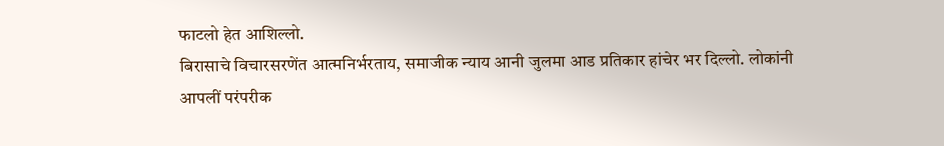फाटलो हेत आशिल्लो.
बिरासाचे विचारसरणेंत आत्मनिर्भरताय, समाजीक न्याय आनी जुलमा आड प्रतिकार हांचेर भर दिल्लो. लोकांनी आपलीं परंपरीक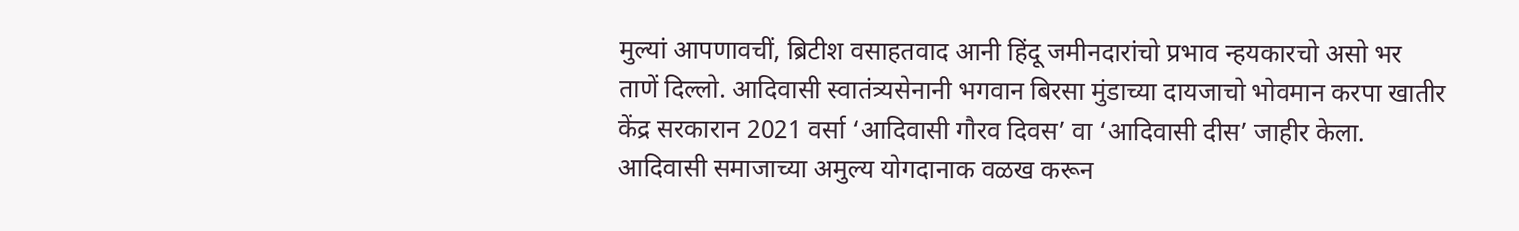मुल्यां आपणावचीं, ब्रिटीश वसाहतवाद आनी हिंदू जमीनदारांचो प्रभाव न्हयकारचो असो भर ताणें दिल्लो. आदिवासी स्वातंत्र्यसेनानी भगवान बिरसा मुंडाच्या दायजाचो भोवमान करपा खातीर केंद्र सरकारान 2021 वर्सा ‘आदिवासी गौरव दिवस’ वा ‘आदिवासी दीस’ जाहीर केला.
आदिवासी समाजाच्या अमुल्य योगदानाक वळख करून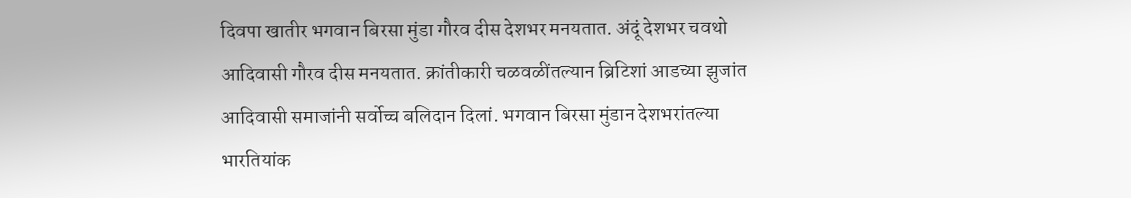दिवपा खातीर भगवान बिरसा मुंडा गौरव दीस देशभर मनयतात. अंदूं देशभर चवथो आदिवासी गौरव दीस मनयतात. क्रांतीकारी चळवळींतल्यान ब्रिटिशां आडच्या झुजांत आदिवासी समाजांनी सर्वोच्च बलिदान दिलां. भगवान बिरसा मुंडान देशभरांतल्या भारतियांक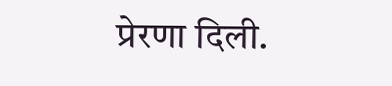प्रेरणा दिली.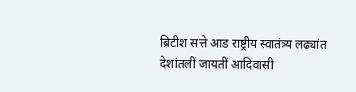ब्रिटीश सत्ते आड राष्ट्रीय स्वातंत्र्य लढ्यांत देशांतलीं जायतीं आदिवासी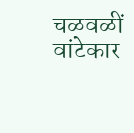चळवळीं वांटेकार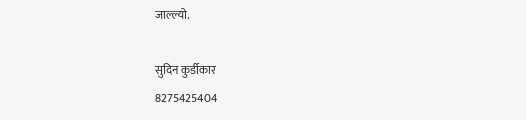जाल्ल्यो.

सुदिन कुर्डीकार
8275425404